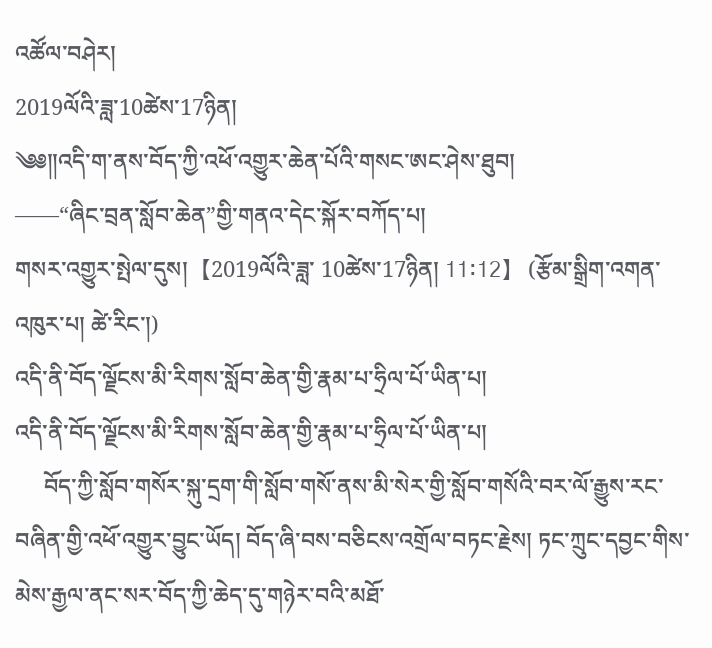འཚོལ་བཤེར།
2019ལོའི་ཟླ་10ཚེས་17ཉིན།
༄༅༎འདི་ག་ནས་བོད་ཀྱི་འཕོ་འགྱུར་ཆེན་པོའི་གསང་ཨང་ཤེས་ཐུབ།
——“ཞིང་བྲན་སློབ་ཆེན”གྱི་གནའ་དེང་སྐོར་བཀོད་པ།
གསར་འགྱུར་སྤེལ་དུས།  【2019ལོའི་ཟླ་ 10ཚེས་17ཉིན། 11:12】   (རྩོམ་སྒྲིག་འགན་འཁུར་པ། ཚེ་རིང་།)
འདི་ནི་བོད་ལྗོངས་མི་རིགས་སློབ་ཆེན་གྱི་རྣམ་པ་ཧྲིལ་པོ་ཡིན་པ།
འདི་ནི་བོད་ལྗོངས་མི་རིགས་སློབ་ཆེན་གྱི་རྣམ་པ་ཧྲིལ་པོ་ཡིན་པ།
     བོད་ཀྱི་སློབ་གསོར་སྐུ་དྲག་གི་སློབ་གསོ་ནས་མི་སེར་གྱི་སློབ་གསོའི་བར་ལོ་རྒྱུས་རང་བཞིན་གྱི་འཕོ་འགྱུར་བྱུང་ཡོད། བོད་ཞི་བས་བཅིངས་འགྲོལ་བཏང་རྗེས། ཏང་ཀྲུང་དབྱང་གིས་མེས་རྒྱལ་ནང་སར་བོད་ཀྱི་ཆེད་དུ་གཉེར་བའི་མཐོ་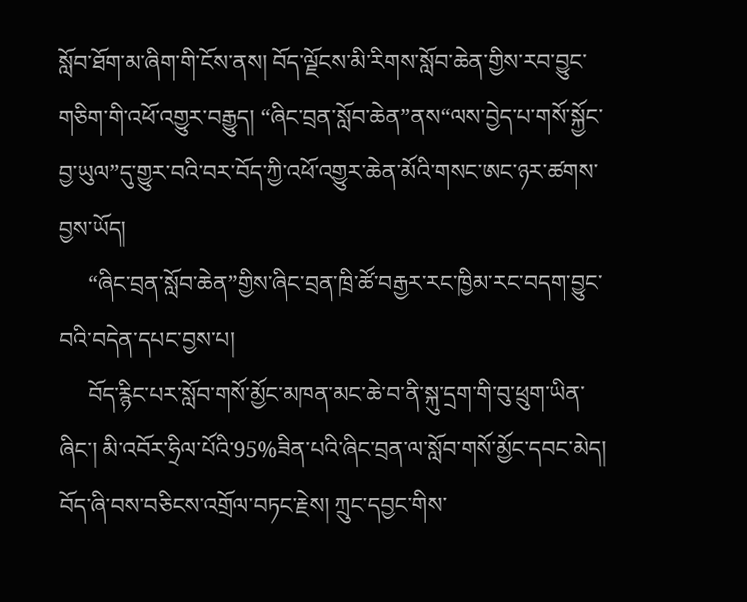སློབ་ཐོག་མ་ཞིག་གི་ངོས་ནས། བོད་ལྗོངས་མི་རིགས་སློབ་ཆེན་གྱིས་རབ་བྱུང་གཅིག་གི་འཕོ་འགྱུར་བརྒྱུད། “ཞིང་བྲན་སློབ་ཆེན”ནས“ལས་བྱེད་པ་གསོ་སྐྱོང་བྱ་ཡུལ”དུ་གྱུར་བའི་བར་བོད་ཀྱི་འཕོ་འགྱུར་ཆེན་མོའི་གསང་ཨང་ཉར་ཚགས་བྱས་ཡོད།
     “ཞིང་བྲན་སློབ་ཆེན”གྱིས་ཞིང་བྲན་ཁྲི་ཚོ་བརྒྱར་རང་ཁྱིམ་རང་བདག་བྱུང་བའི་བདེན་དཔང་བྱས་པ།
     བོད་རྙིང་པར་སློབ་གསོ་མྱོང་མཁན་མང་ཆེ་བ་ནི་སྐུ་དྲག་གི་བུ་ཕྲུག་ཡིན་ཞིང་། མི་འབོར་ཧྲིལ་པོའི་95%ཟིན་པའི་ཞིང་བྲན་ལ་སློབ་གསོ་མྱོང་དབང་མེད། བོད་ཞི་བས་བཅིངས་འགྲོལ་བཏང་རྗེས། ཀྲུང་དབྱང་གིས་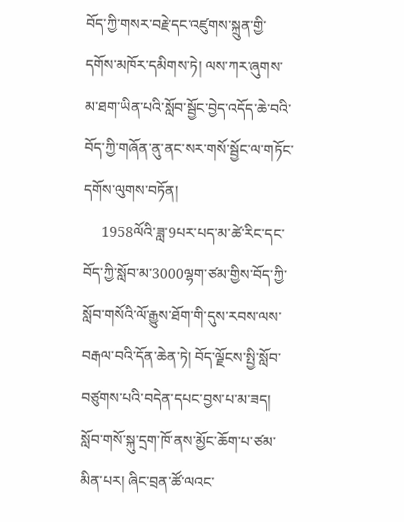བོད་ཀྱི་གསར་བརྗེ་དང་འཛུགས་སྐྲུན་གྱི་དགོས་མཁོར་དམིགས་ཏེ། ལས་ཀར་ཞུགས་མ་ཐག་ཡིན་པའི་སློབ་སྦྱོང་བྱེད་འདོད་ཆེ་བའི་བོད་ཀྱི་གཞོན་ནུ་ནང་སར་གསོ་སྦྱོང་ལ་གཏོང་དགོས་ལུགས་བཏོན།
     1958ལོའི་ཟླ་9པར་པད་མ་ཚེ་རིང་དང་བོད་ཀྱི་སློབ་མ་3000ལྷག་ཙམ་གྱིས་བོད་ཀྱི་སློབ་གསོའི་ལོ་རྒྱུས་ཐོག་གི་དུས་རབས་ལས་བརྒལ་བའི་དོན་ཆེན་ཏེ། བོད་ལྗོངས་སྤྱི་སློབ་བཙུགས་པའི་བདེན་དཔང་བྱས་པ་མ་ཟད། སློབ་གསོ་སྐུ་དྲག་ཁོ་ནས་མྱོང་ཆོག་པ་ཙམ་མིན་པར། ཞིང་བྲན་ཚོ་ལའང་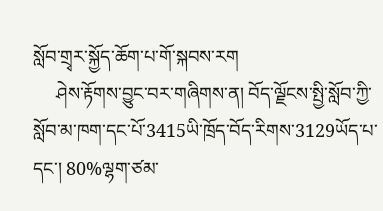སློབ་གྲྭར་སྐྱོད་ཆོག་པ་གོ་སྐབས་རག
     ཤེས་རྟོགས་བྱུང་བར་གཞིགས་ན། བོད་ལྗོངས་སྤྱི་སློབ་ཀྱི་སློབ་མ་ཁག་དང་པོ་3415ཡི་ཁྲོད་བོད་རིགས་3129ཡོད་པ་དང་། 80%ལྷག་ཙམ་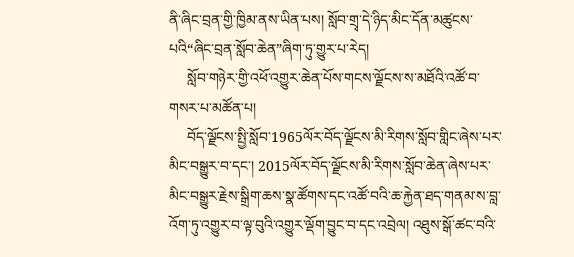ནི་ཞིང་བྲན་གྱི་ཁྱིམ་ནས་ཡིན་པས། སློབ་གྲྭ་དེ་ཉིད་མིང་དོན་མཚུངས་པའི“ཞིང་བྲན་སློབ་ཆེན”ཞིག་ཏུ་གྱུར་པ་རེད།
     སློབ་གཉེར་གྱི་འཕོ་འགྱུར་ཆེན་པོས་གངས་ལྗོངས་ས་མཐོའི་འཚོ་བ་གསར་པ་མཚོན་པ།
     བོད་ལྗོངས་སྤྱི་སློབ་1965ལོར་བོད་ལྗོངས་མི་རིགས་སློབ་གླིང་ཞེས་པར་མིང་བསྒྱུར་བ་དང་། 2015ལོར་བོད་ལྗོངས་མི་རིགས་སློབ་ཆེན་ཞེས་པར་མིང་བསྒྱུར་རྗེས་སྒྲིག་ཆས་སྣ་ཚོགས་དང་འཚོ་བའི་ཆ་རྐྱེན་ཐད་གནམ་ས་བླ་འོག་ཏུ་འགྱུར་བ་ལྟ་བུའི་འགྱུར་ལྡོག་བྱུང་བ་དང་འབྲེལ། འཐུས་སྒོ་ཚང་བའི་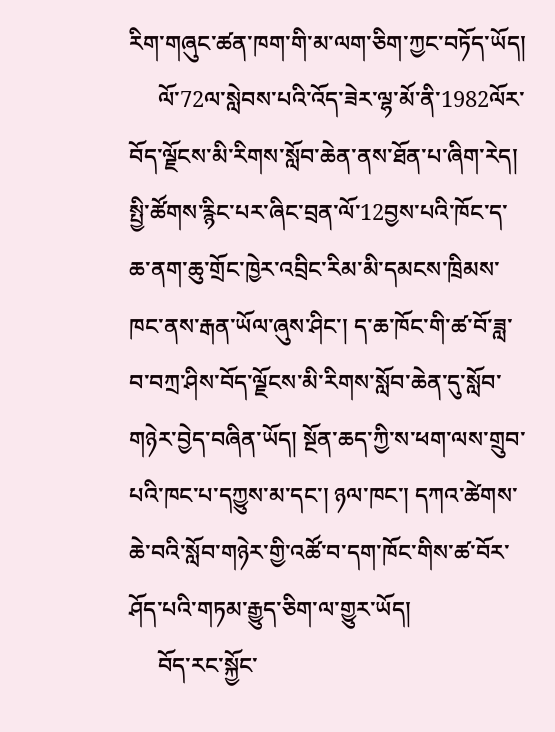རིག་གཞུང་ཚན་ཁག་གི་མ་ལག་ཅིག་ཀྱང་བཏོད་ཡོད།
     ལོ་72ལ་སླེབས་པའི་འོད་ཟེར་ལྷ་མོ་ནི་1982ལོར་བོད་ལྗོངས་མི་རིགས་སློབ་ཆེན་ནས་ཐོན་པ་ཞིག་རེད། སྤྱི་ཚོགས་རྙིང་པར་ཞིང་བྲན་ལོ་12བྱས་པའི་ཁོང་ད་ཆ་ནག་ཆུ་གྲོང་ཁྱེར་འབྲིང་རིམ་མི་དམངས་ཁྲིམས་ཁང་ནས་རྒན་ཡོལ་ཞུས་ཤིང་། ད་ཆ་ཁོང་གི་ཚ་བོ་ཟླ་བ་བཀྲ་ཤིས་བོད་ལྗོངས་མི་རིགས་སློབ་ཆེན་དུ་སློབ་གཉེར་བྱེད་བཞིན་ཡོད། སྔོན་ཆད་ཀྱི་ས་ཕག་ལས་གྲུབ་པའི་ཁང་པ་དཀྱུས་མ་དང་། ཉལ་ཁང་། དཀའ་ཚེགས་ཆེ་བའི་སློབ་གཉེར་གྱི་འཚོ་བ་དག་ཁོང་གིས་ཚ་བོར་ཤོད་པའི་གཏམ་རྒྱུད་ཅིག་ལ་གྱུར་ཡོད།
     བོད་རང་སྐྱོང་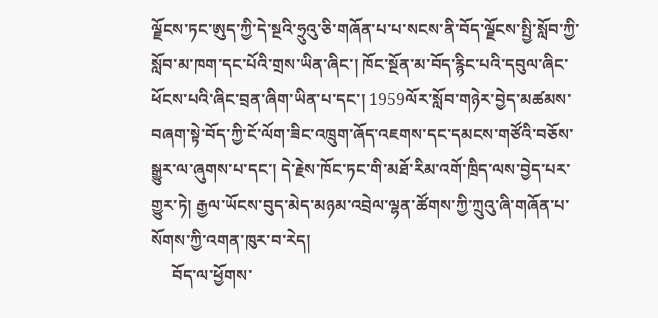ལྗོངས་ཏང་ཨུད་ཀྱི་དེ་སྔའི་ཧྲུའུ་ཅི་གཞོན་པ་པ་སངས་ནི་བོད་ལྗོངས་སྤྱི་སློབ་ཀྱི་སློབ་མ་ཁག་དང་པོའི་གྲས་ཡིན་ཞིང་། ཁོང་སྔོན་མ་བོད་རྙིང་པའི་དབུལ་ཞིང་ཕོངས་པའི་ཞིང་བྲན་ཞིག་ཡིན་པ་དང་། 1959ལོར་སློབ་གཉེར་བྱེད་མཚམས་བཞག་སྟེ་བོད་ཀྱི་ངོ་ལོག་ཟིང་འཁྲུག་ཞོད་འཇགས་དང་དམངས་གཙོའི་བཅོས་སྒྱུར་ལ་ཞུགས་པ་དང་། དེ་རྗེས་ཁོང་ཏང་གི་མཐོ་རིམ་འགོ་ཁྲིད་ལས་བྱེད་པར་གྱུར་ཏེ། རྒྱལ་ཡོངས་བུད་མེད་མཉམ་འབྲེལ་ལྷན་ཚོགས་ཀྱི་ཀྲུའུ་ཞི་གཞོན་པ་སོགས་ཀྱི་འགན་ཁུར་བ་རེད།
     བོད་ལ་ཕྱོགས་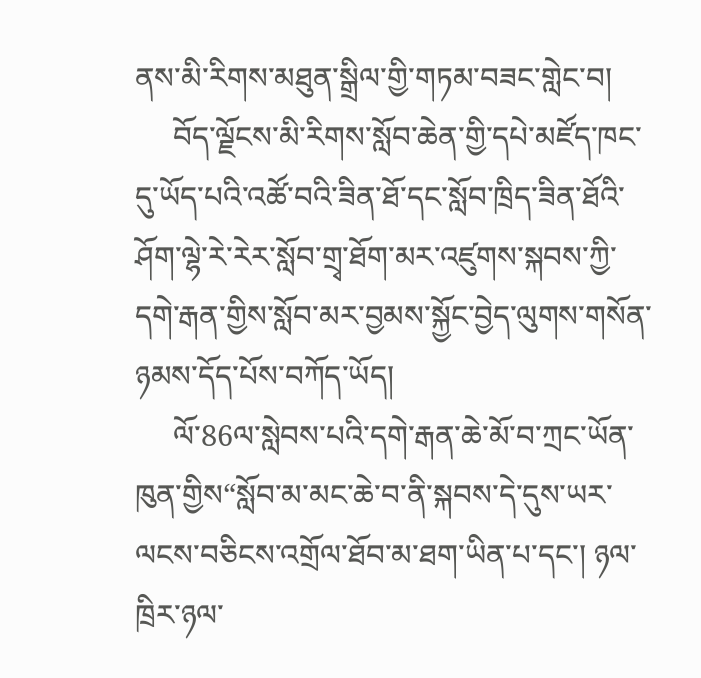ནས་མི་རིགས་མཐུན་སྒྲིལ་གྱི་གཏམ་བཟང་གླེང་བ།
     བོད་ལྗོངས་མི་རིགས་སློབ་ཆེན་གྱི་དཔེ་མཛོད་ཁང་དུ་ཡོད་པའི་འཚོ་བའི་ཟིན་ཐོ་དང་སློབ་ཁྲིད་ཟིན་ཐོའི་ཤོག་ལྷེ་རེ་རེར་སློབ་གྲྭ་ཐོག་མར་འཛུགས་སྐབས་ཀྱི་དགེ་རྒན་གྱིས་སློབ་མར་བྱམས་སྐྱོང་བྱེད་ལུགས་གསོན་ཉམས་དོད་པོས་བཀོད་ཡོད།
     ལོ་86ལ་སླེབས་པའི་དགེ་རྒན་ཆེ་མོ་བ་ཀྲང་ཡོན་ཁུན་གྱིས“སློབ་མ་མང་ཆེ་བ་ནི་སྐབས་དེ་དུས་ཡར་ལངས་བཅིངས་འགྲོལ་ཐོབ་མ་ཐག་ཡིན་པ་དང་། ཉལ་ཁྲིར་ཉལ་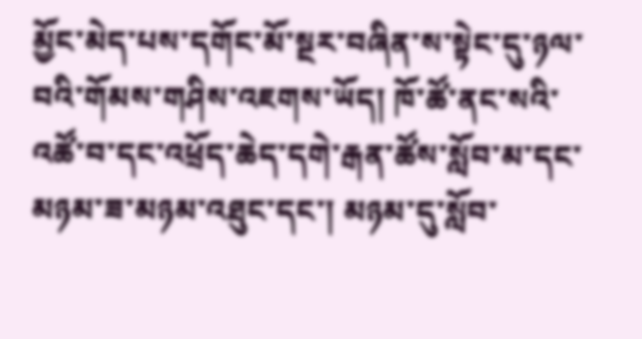མྱོང་མེད་པས་དགོང་མོ་སྔར་བཞིན་ས་སྟེང་དུ་ཉལ་བའི་གོམས་གཤིས་འཇགས་ཡོད། ཁོ་ཚོ་ནང་སའི་འཚོ་བ་དང་འཕྲོད་ཆེད་དགེ་རྒན་ཚོས་སློབ་མ་དང་མཉམ་ཟ་མཉམ་འཐུང་དང་། མཉམ་དུ་སློབ་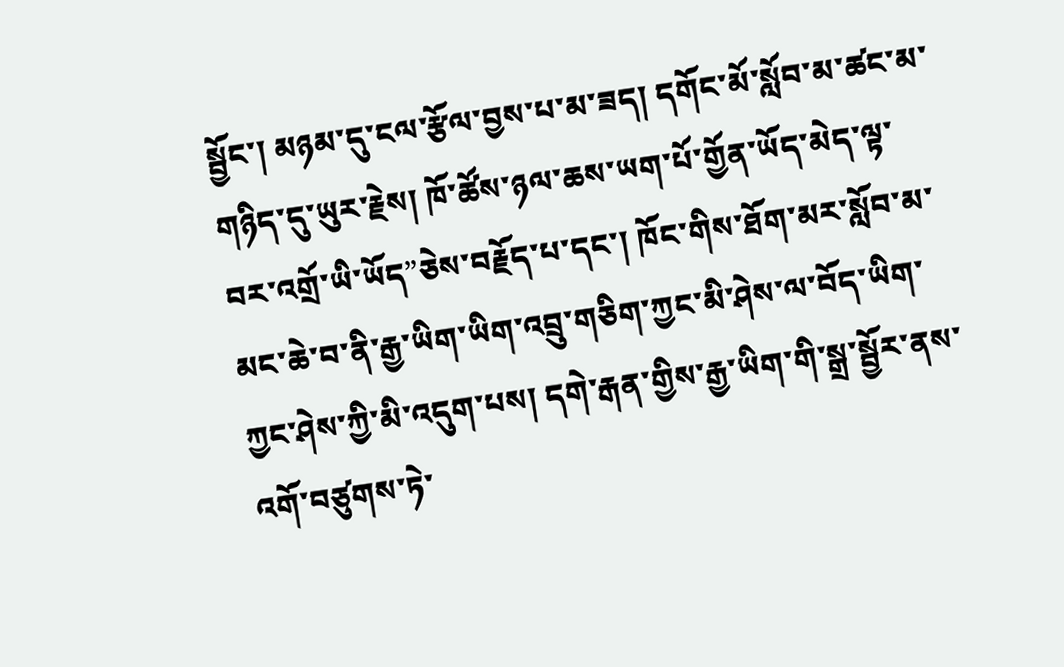སྦྱོང་། མཉམ་དུ་ངལ་རྩོལ་བྱས་པ་མ་ཟད། དགོང་མོ་སློབ་མ་ཚང་མ་གཉིད་དུ་ཡུར་རྗེས། ཁོ་ཚོས་ཉལ་ཆས་ཡག་པོ་གྱོན་ཡོད་མེད་ལྟ་བར་འགྲོ་ཡི་ཡོད”ཅེས་བརྗོད་པ་དང་། ཁོང་གིས་ཐོག་མར་སློབ་མ་མང་ཆེ་བ་ནི་རྒྱ་ཡིག་ཡིག་འབྲུ་གཅིག་ཀྱང་མི་ཤེས་ལ་བོད་ཡིག་ཀྱང་ཤེས་ཀྱི་མི་འདུག་པས། དགེ་རྒན་གྱིས་རྒྱ་ཡིག་གི་སྒྲ་སྦྱོར་ནས་འགོ་བཙུགས་ཏེ་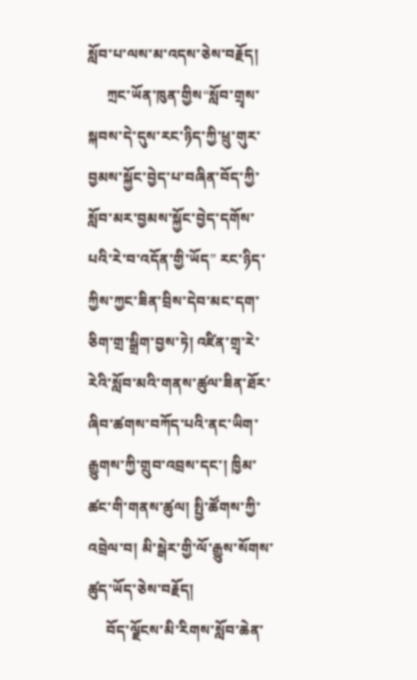སློབ་པ་ལས་མ་འདས་ཅེས་བརྗོད།
     ཀྲང་ཡོན་ཁུན་གྱིས“སློབ་གྲྭས་སྐབས་དེ་དུས་རང་ཉིད་ཀྱི་ཕྲུ་གུར་བྱམས་སྐྱོང་བྱེད་པ་བཞིན་བོད་ཀྱི་སློབ་མར་བྱམས་སྐྱོང་བྱེད་དགོས་པའི་རེ་བ་འདོན་གྱི་ཡོད” རང་ཉིད་ཀྱིས་ཀྱང་ཟིན་བྲིས་དེབ་མང་དག་ཅིག་གྲ་སྒྲིག་བྱས་ཏེ། འཛིན་གྲྭ་རེ་རེའི་སློབ་མའི་གནས་ཚུལ་ཟིན་ཐོར་ཞིབ་ཚགས་བཀོད་པའི་ནང་ཡིག་རྒྱུགས་ཀྱི་གྲུབ་འབྲས་དང་། ཁྱིམ་ཚང་གི་གནས་ཚུལ། སྤྱི་ཚོགས་ཀྱི་འབྲེལ་བ། མི་སྒེར་གྱི་ལོ་རྒྱུས་སོགས་ཚུད་ཡོད་ཅེས་བརྗོད།
     བོད་ལྗོངས་མི་རིགས་སློབ་ཆེན་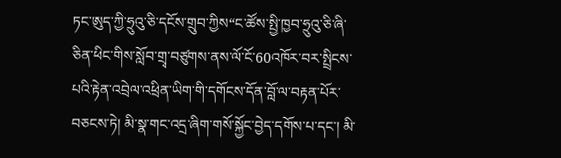ཏང་ཨུད་ཀྱི་ཧྲུའུ་ཅི་དངོས་གྲུབ་ཀྱིས“ང་ཚོས་སྤྱི་ཁྱབ་ཧྲུའུ་ཅི་ཞི་ཅིན་ཕིང་གིས་སློབ་གྲྭ་བཙུགས་ནས་ལོ་ངོ་60འཁོར་བར་སྤྲིངས་པའི་རྟེན་འབྲེལ་འཕྲིན་ཡིག་གི་དགོངས་དོན་བློ་ལ་བརྟན་པོར་བཅངས་ཏེ། མི་སྣ་གང་འདྲ་ཞིག་གསོ་སྐྱོང་བྱེད་དགོས་པ་དང་། མི་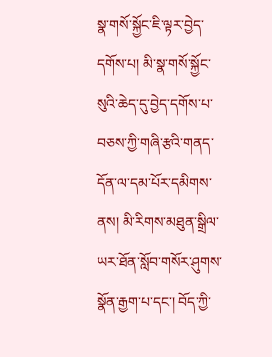སྣ་གསོ་སྐྱོང་ཇི་ལྟར་བྱེད་དགོས་པ། མི་སྣ་གསོ་སྐྱོང་སུའི་ཆེད་དུ་བྱེད་དགོས་པ་བཅས་ཀྱི་གཞི་རྩའི་གནད་དོན་ལ་དམ་པོར་དམིགས་ནས། མི་རིགས་མཐུན་སྒྲིལ་ཡར་ཐོན་སློབ་གསོར་ཤུགས་སྣོན་རྒྱག་པ་དང་། བོད་ཀྱི་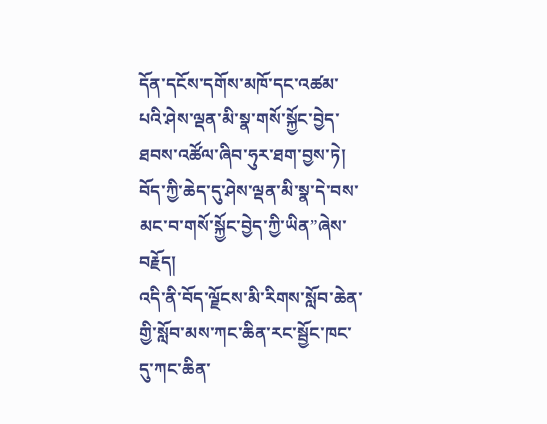དོན་དངོས་དགོས་མཁོ་དང་འཚམ་པའི་ཤེས་ལྡན་མི་སྣ་གསོ་སྐྱོང་བྱེད་ཐབས་འཚོལ་ཞིབ་ཧུར་ཐག་བྱས་ཏེ། བོད་ཀྱི་ཆེད་དུ་ཤེས་ལྡན་མི་སྣ་དེ་བས་མང་བ་གསོ་སྐྱོང་བྱེད་ཀྱི་ཡིན”ཞེས་བརྗོད།
འདི་ནི་བོད་ལྗོངས་མི་རིགས་སློབ་ཆེན་གྱི་སློབ་མས་ཀང་ཆིན་རང་སྦྱོང་ཁང་དུ་ཀང་ཆིན་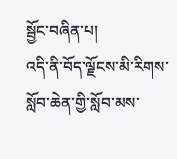སྦྱོང་བཞིན་པ།
འདི་ནི་བོད་ལྗོངས་མི་རིགས་སློབ་ཆེན་གྱི་སློབ་མས་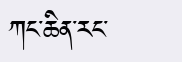ཀང་ཆིན་རང་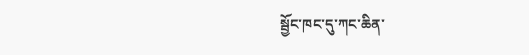སྦྱོང་ཁང་དུ་ཀང་ཆིན་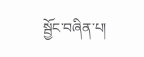སྦྱོང་བཞིན་པ།